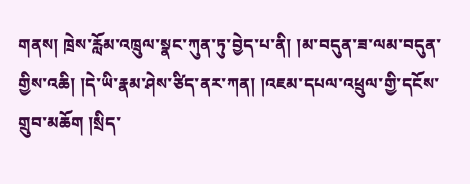གནས། ཁྲེས་རློམ་འཁྲུལ་སྣང་ཀུན་ཏུ་བྱེད་པ་ནི། །མ་བདུན་ཟ་ལམ་བདུན་གྱིས་འཆི། །དེ་ཡི་རྣམ་ཤེས་ཙིད་ནར་ཀན། །འཇམ་དཔལ་འཕྲུལ་གྱི་དངོས་གྲུབ་མཆོག །སྲིད་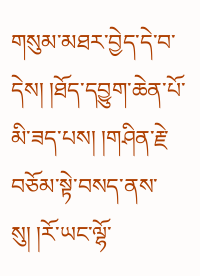གསུམ་མཐར་བྱེད་དེ་བ་དེས། །ཐོད་དབྱུག་ཆེན་པོ་མི་ཟད་པས། །གཤིན་རྗེ་བཅོམ་སྟེ་བསད་ནས་སུ། །རོ་ཡང་ལྷོ་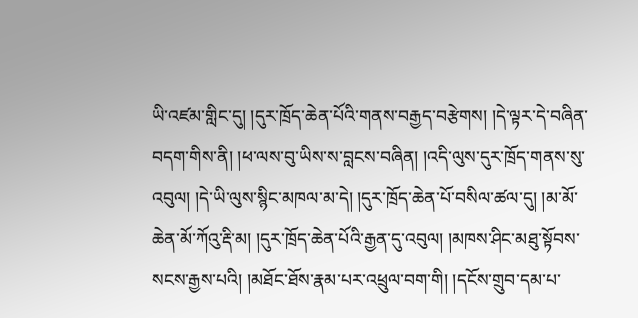ཡི་འཛམ་གླིང་དུ། །དུར་ཁྲོད་ཆེན་པོའི་གནས་བརྒྱད་བརྩེགས། །དེ་ལྟར་དེ་བཞིན་བདག་གིས་ནི། །ཕ་ལས་བུ་ཡིས་ས་བླངས་བཞིན། །འདི་ལུས་དུར་ཁྲོད་གནས་སུ་འབུལ། །དེ་ཡི་ལུས་སྙིང་མཁལ་མ་དེ། །དུར་ཁྲོད་ཆེན་པོ་བསིལ་ཚལ་དུ། །མ་མོ་ཆེན་མོ་ཀོའུ་རྡི་མ། །དུར་ཁྲོད་ཆེན་པོའི་རྒྱན་དུ་འབུལ། །མཁས་ཤིང་མཐུ་སྟོབས་སངས་རྒྱས་པའི། །མཐོང་ཐོས་རྣམ་པར་འཕྲུལ་བག་གི། །དངོས་གྲུབ་དམ་པ་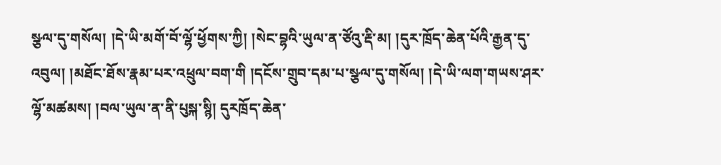སྩལ་དུ་གསོལ། །དེ་ཡི་མགོ་བོ་ལྷོ་ཕྱོགས་ཀྱི། །སེང་བྷའི་ཡུལ་ན་ཙོའུ་རྡི་མ། །དུར་ཁྲོད་ཆེན་པོའི་རྒྱན་དུ་འབུལ། །མཐོང་ཐོས་རྣམ་པར་འཕྲུལ་བག་གི །དངོས་གྲུབ་དམ་པ་སྩལ་དུ་གསོལ། །དེ་ཡི་ལག་གཡས་ཤར་ལྷོ་མཚམས། །བལ་ཡུལ་ན་ནི་པུསྐ་སྙི། དུརཁྲོད་ཆེན་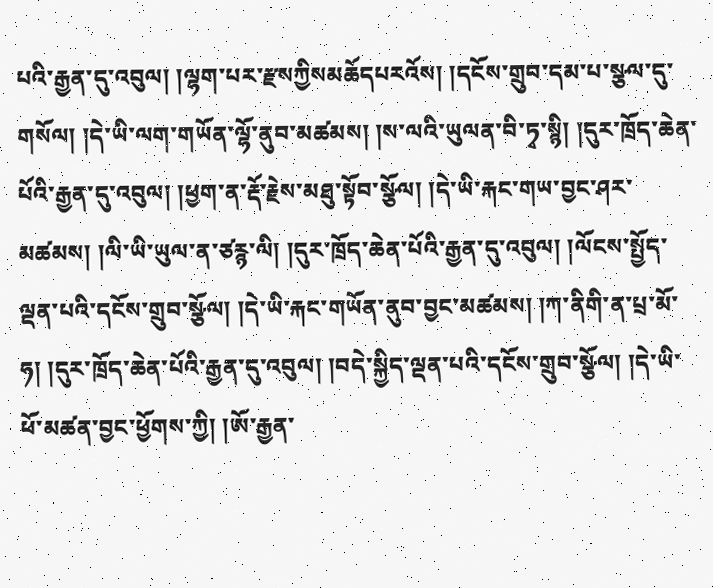པའི་རྒྱན་དུ་འབུལ། །ལྷག་པར་རྫསཀྱིསམཆོདཔརའོས། །དངོས་གྲུབ་དམ་པ་སྩལ་དུ་གསོལ། །དེ་ཡི་ལག་གཡོན་ལྷོ་ནུབ་མཚམས། །ས་ལའི་ཡུལན་བི་ཏྭ་སྙི། །དུར་ཁྲོད་ཆེན་པོའི་རྒྱན་དུ་འབུལ། །ཕྱག་ན་རྡོ་རྗེས་མཐུ་སྟོབ་སྩོལ། །དེ་ཡི་རྐང་གཡ་བྱང་ཤར་མཚམས། །ལི་ཡི་ཡུལ་ན་ཙརྙ་ལི། །དུར་ཁྲོད་ཆེན་པོའི་རྒྱན་དུ་འབུལ། །ལོངས་སྤྱོད་ལྡན་པའི་དངོས་གྲུབ་སྩོལ། །དེ་ཡི་རྐང་གཡོན་ནུབ་བྱང་མཚམས། །ཀ་ནིགི་ན་པྲ་མོ་ཧ། །དུར་ཁྲོད་ཆེན་པོའི་རྒྱན་དུ་འབུལ། །བདེ་སྐྱིད་ལྡན་པའི་དངོས་གྲུབ་སྩོལ། །དེ་ཡི་ཕོ་མཚན་བྱང་ཕྱོགས་ཀྱི། །ཨོ་རྒྱན་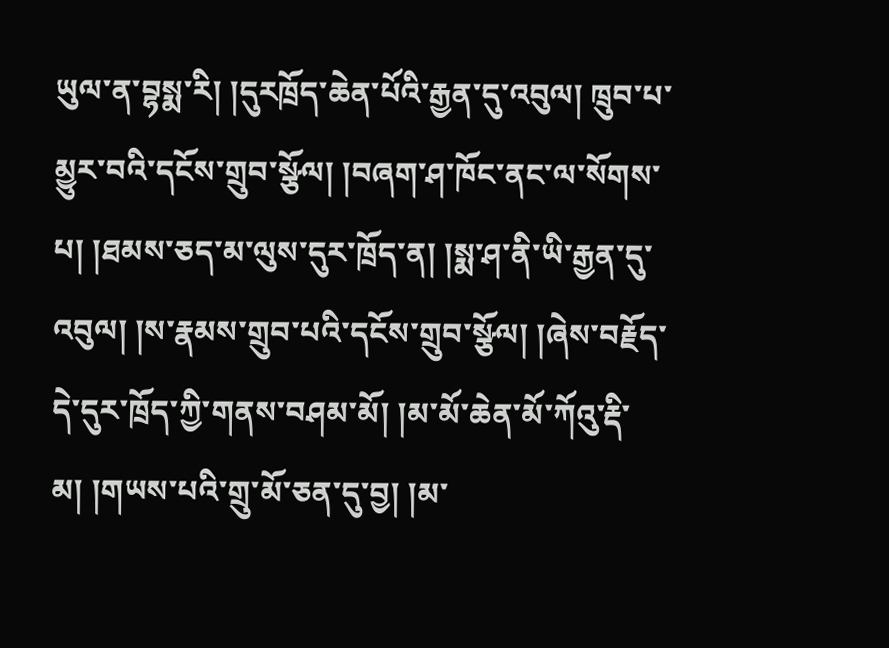ཡུལ་ན་བྷསྨ་རི། །དུརཁྲོད་ཆེན་པོའི་རྒྱན་དུ་འབུལ། ཁྲུབ་པ་མྱུར་བའི་དངོས་གྲུབ་སྩོལ། །བཞག་ཤ་ཁོང་ནང་ལ་སོགས་པ། །ཐམས་ཅད་མ་ལུས་དུར་ཁྲོད་ན། །སྨ་ཤ་ནི་ཡི་རྒྱན་དུ་འབུལ། །ས་རྣམས་གྲུབ་པའི་དངོས་གྲུབ་སྩོལ། །ཞེས་བརྗོད་དེ་དུར་ཁྲོད་ཀྱི་གནས་བཤམ་མོ། །མ་མོ་ཆེན་མོ་ཀོའུ་རྡི་མ། །གཡས་པའི་གྲུ་མོ་ཅན་དུ་བྱ། །མ་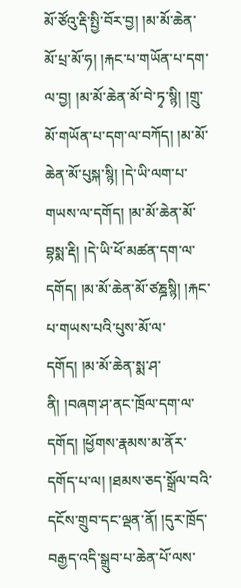མོ་ཙོའུ་རྡི་སྤྱི་བོར་བྱ། །མ་མོ་ཆེན་མོ་པྲ་མོ་ཧ། །རྐང་པ་གཡོན་པ་དག་ལ་བྱ། །མ་མོ་ཆེན་མོ་བེ་ཏྭ་སྙི། །གྲུ་མོ་གཡོན་པ་དག་ལ་བཀོད། །མ་མོ་ཆེན་མོ་པུསྐ་སྙི། །དེ་ཡི་ལག་པ་གཡས་ལ་དགོད། །མ་མོ་ཆེན་མོ་བྷསྨ་རྡི། །དེ་ཡི་ཕོ་མཚན་དག་ལ་དགོད། །མ་མོ་ཆེན་མོ་ཙཎྜསྙི། །རྐང་པ་གཡས་པའི་པུས་མོ་ལ་དགོད། །མ་མོ་ཆེན་སྨ་ཤ་ནི། །བཞག་ཤ་ནང་ཁྲོལ་དག་ལ་དགོད། །ཕྱོགས་རྣམས་མ་ནོར་དགོད་པ་ལ། །ཐམས་ཅད་སྒྲོལ་བའི་དངོས་གྲུབ་དང་ལྡན་ནོ། །དུར་ཁྲོད་བརྒྱད་འདི་སྒྲུབ་པ་ཆེན་པོ་ལས་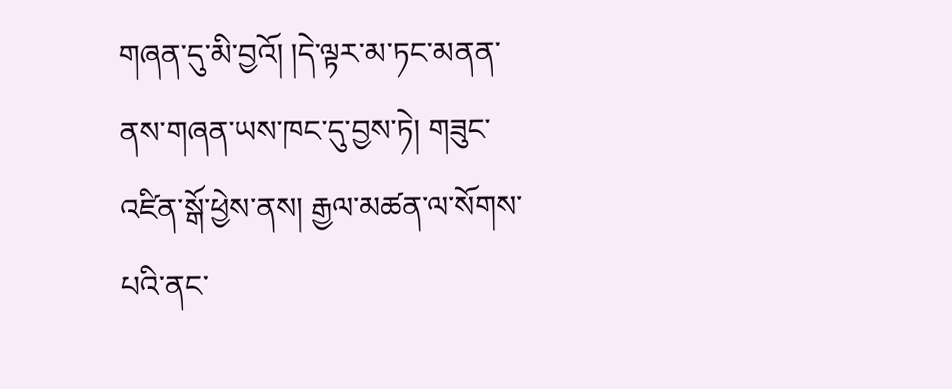གཞན་དུ་མི་བྱའོ། །དེ་ལྟར་མ་ཏང་མནན་ནས་གཞན་ཡས་ཁང་དུ་བྱས་ཏེ། གཟུང་འཛིན་སྒོ་ཕྱེས་ནས། རྒྱལ་མཚན་ལ་སོགས་པའི་ནང་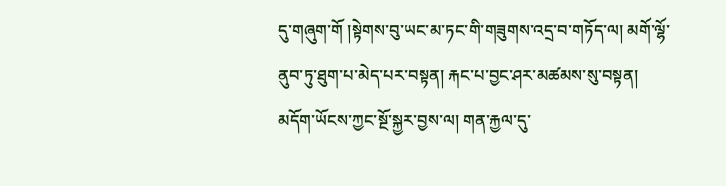དུ་གཞུག་གོ །སྟེགས་བུ་ཡང་མ་ཏང་གི་གཟུགས་འདྲ་བ་གཏོད་ལ། མགོ་ལྷོ་ནུབ་ཏུ་ཐུག་པ་མེད་པར་བསྟན། རྐང་པ་བྱང་ཤར་མཚམས་སུ་བསྟན། མདོག་ཡོངས་ཀྱང་སྔོ་སྐྱར་བྱས་ལ། གན་རྐྱལ་དུ་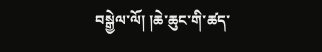བསྒྱེལ་ལོ། །ཆེ་ཆུང་གི་ཚད་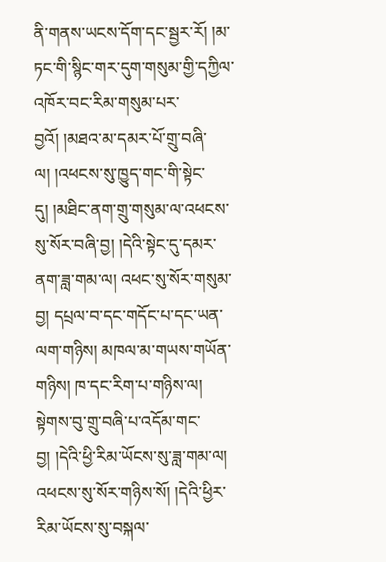ནི་གནས་ཡངས་དོག་དང་སྦྱར་རོ། །མ་ཏང་གི་སྙིང་གར་དུག་གསུམ་གྱི་དཀྱིལ་འཁོར་བང་རིམ་གསུམ་པར་བྱའོ། །མཐའ་མ་དམར་པོ་གྲུ་བཞི་ལ། །འཕངས་སུ་ཁྱུད་གང་གི་སྟེང་དུ། །མཐིང་ནག་གྲུ་གསུམ་ལ་འཕངས་སུ་སོར་བཞི་བྱ། །དེའི་སྟེང་དུ་དམར་ནག་ཟླ་གམ་ལ། འཕང་སུ་སོར་གསུམ་བྱ། དཔྲལ་བ་དང་གདོང་པ་དང་ཡན་ལག་གཉིས། མཁལ་མ་གཡས་གཡོན་གཉིས། ཁ་དང་རིག་པ་གཉིས་ལ། སྟེགས་བུ་གྲུ་བཞི་པ་འདོམ་གང་བྱ། །དེའི་ཕྱི་རིམ་ཡོངས་སུ་ཟླ་གམ་ལ། འཕངས་སུ་སོར་གཉིས་སོ། །དེའི་ཕྱིར་རིམ་ཡོངས་སུ་བསྐལ་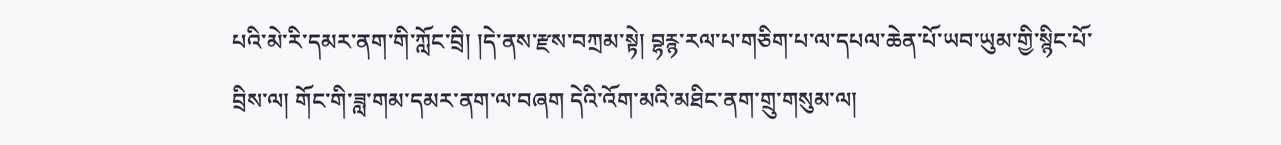པའི་མེ་རི་དམར་ནག་གི་ཀློང་བྲི། །དེ་ནས་རྫས་བཀྲམ་སྟེ། བྷརྙ་རལ་པ་གཅིག་པ་ལ་དཔལ་ཆེན་པོ་ཡབ་ཡུམ་གྱི་སྙིང་པོ་བྲིས་ལ། གོང་གི་ཟླ་གམ་དམར་ནག་ལ་བཞག དེའི་འོག་མའི་མཐིང་ནག་གྲུ་གསུམ་ལ།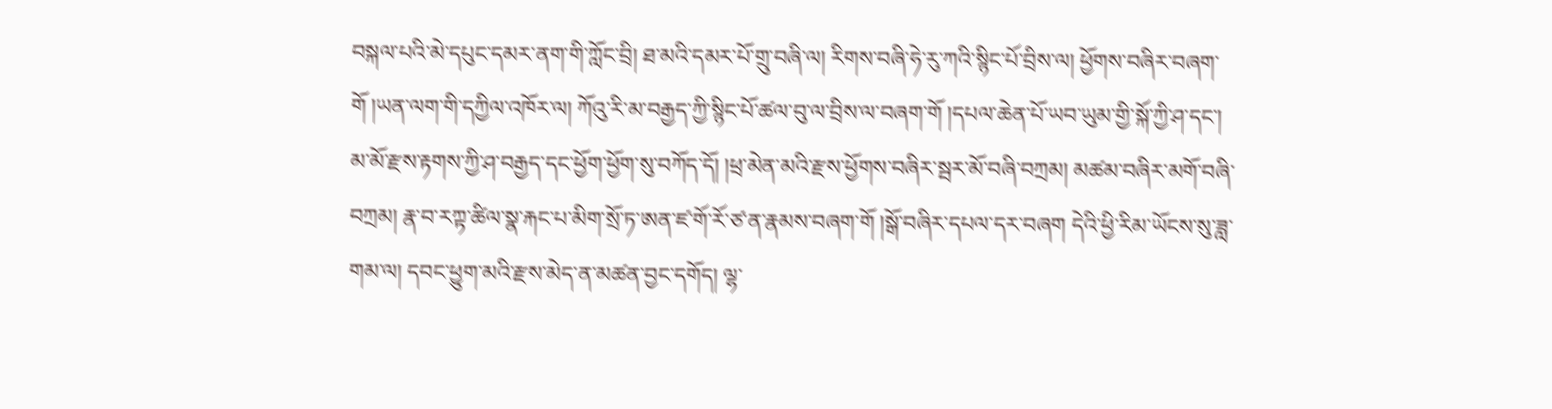བསྐལ་པའི་མེ་དཔུང་དམར་ནག་གི་ཀློང་བྲི། ཐ་མའི་དམར་པོ་གྲུ་བཞི་ལ། རིགས་བཞི་ཧེ་རུ་ཀའི་སྙིང་པོ་བྲིས་ལ། ཕྱོགས་བཞིར་བཞག་གོ །ཡན་ལག་གི་དཀྱིལ་འཁོར་ལ། ཀོའུ་རི་མ་བརྒྱད་ཀྱི་སྙིང་པོ་ཚལ་བུ་ལ་བྲིས་ལ་བཞག་གོ །དཔལ་ཆེན་པོ་ཡབ་ཡུམ་གྱི་སྐོ་ཀྱི་ཤ་དང་། མ་མོ་རྫས་རྟགས་ཀྱི་ཤ་བརྒྱད་དང་ཕྱོག་ཕྱོག་སུ་བཀོད་དོ། །ཕྲ་མེན་མའི་རྫས་ཕྱོགས་བཞིར་སྦར་མོ་བཞི་བཀྲམ། མཚམ་བཞིར་མགོ་བཞི་བཀྲམ། རྣ་བ་རཀྟ་ཚིལ་སྣ་རྐང་པ་མིག་སྲོ་ཏ་ཨན་ཛ་གོ་རོ་ཙ་ན་རྣམས་བཞག་གོ །སྒོ་བཞིར་དཔལ་དར་བཞག དེའི་ཕྱི་རིམ་ཡོངས་སུ་ཟླ་གམ་ལ། དབང་ཕྱུག་མའི་རྫས་མེད་ན་མཚན་བྱང་དགོད། ལྷ་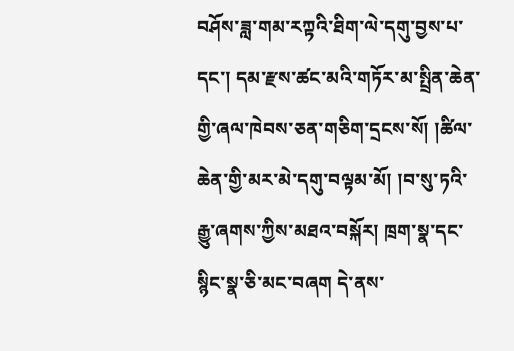བཤོས་ཟླ་གམ་རཀྟའི་ཐིག་ལེ་དགུ་བྱས་པ་དང་། དམ་རྫས་ཚང་མའི་གཏོར་མ་སྤྲིན་ཆེན་གྱི་ཞལ་ཁེབས་ཅན་གཅིག་དྲངས་སོ། །ཚིལ་ཆེན་གྱི་མར་མེ་དགུ་བལྟམ་མོ། །བ་སུ་ཏའི་རྒྱུ་ཞགས་ཀྱིས་མཐའ་བསྐོར། ཁྲག་སྣ་དང་སྙིང་སྣ་ཅི་མང་བཞག དེ་ནས་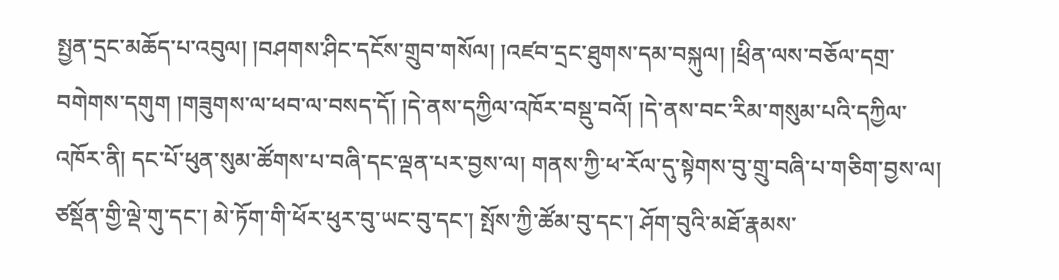སྤྱན་དྲང་མཆོད་པ་འབུལ། །བཤགས་ཤིང་དངོས་གྲུབ་གསོལ། །འཛབ་དྲང་ཐུགས་དམ་བསྐུལ། །ཕྲིན་ལས་བཅོལ་དགྲ་བགེགས་དགུག །གཟུགས་ལ་ཕབ་ལ་བསད་དོ། །དེ་ནས་དཀྱིལ་འཁོར་བསྡུ་བའོ། །དེ་ནས་བང་རིམ་གསུམ་པའི་དཀྱིལ་འཁོར་ནི། དང་པོ་ཕུན་སུམ་ཚོགས་པ་བཞི་དང་ལྡན་པར་བྱས་ལ། གནས་ཀྱི་ཕ་རོལ་དུ་སྟེགས་བུ་གྲུ་བཞི་པ་གཅིག་བྱས་ལ། ཙསྡོན་གྱི་ལྡེ་གུ་དང་། མེ་ཏོག་གི་ཕོར་ཕུར་བུ་ཡང་བུ་དང་། སྤོས་ཀྱི་ཚོམ་བུ་དང་། ཤོག་བུའི་མཐོ་རྣམས་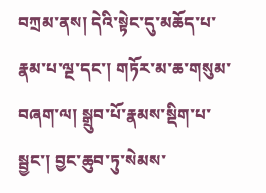བཀྲམ་ནས། དེའི་སྟེང་དུ་མཆོད་པ་རྣམ་པ་ལྔ་དང་། གཏོར་མ་ཆ་གསུམ་བཞག་ལ། སྒྲུབ་པོ་རྣམས་སྡིག་པ་སྦྱང་། བྱང་ཆུབ་ཏུ་སེམས་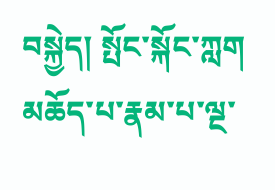བསྐྱེད། སྤོང་སྐོང་ཀླག མཆོད་པ་རྣམ་པ་ལྔ་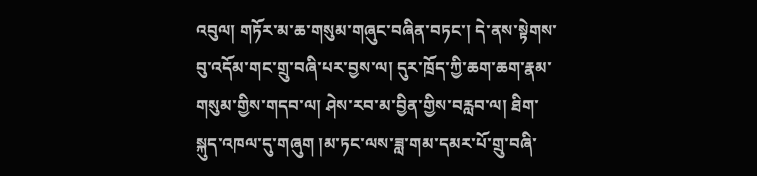འབུལ། གཏོར་མ་ཆ་གསུམ་གཞུང་བཞིན་བཏང་། དེ་ནས་སྟེགས་བུ་འདོམ་གང་གྲུ་བཞི་པར་བྱས་ལ། དུར་ཁྲོད་ཀྱི་ཆག་ཆག་རྣམ་གསུམ་གྱིས་གདབ་ལ། ཤེས་རབ་མ་བྱིན་གྱིས་བརླབ་ལ། ཐིག་སྐུད་འཁལ་དུ་གཞུག །མ་ཏང་ལས་ཟླ་གམ་དམར་པོ་གྲུ་བཞི་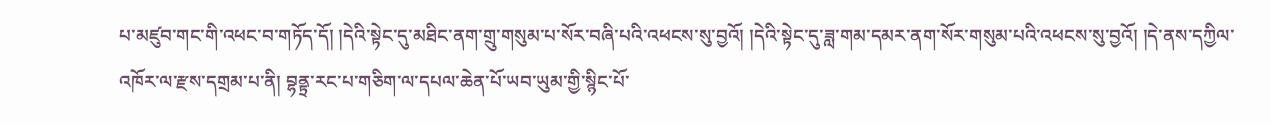པ་མཛུབ་གང་གི་འཕང་བ་གཏོད་དོ། །དེའི་སྟེང་དུ་མཐིང་ནག་གྲུ་གསུམ་པ་སོར་བཞི་པའི་འཕངས་སུ་བྱའོ། །དེའི་སྟེང་དུ་ཟླ་གམ་དམར་ནག་སོར་གསུམ་པའི་འཕངས་སུ་བྱའོ། །དེ་ནས་དཀྱིལ་འཁོར་ལ་རྫས་དགྲམ་པ་ནི། བྷནྟྲ་རང་པ་གཅིག་ལ་དཔལ་ཆེན་པོ་ཡབ་ཡུམ་གྱི་སྙིང་པོ་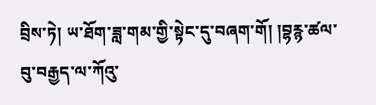བྲིས་ཏེ། ཡ་ཐོག་ཟླ་གམ་གྱི་སྟེང་དུ་བཞག་གོ། །བྷརྙ་ཚལ་བུ་བརྒྱད་ལ་ཀོའུ་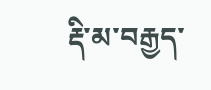རྡི་མ་བརྒྱད་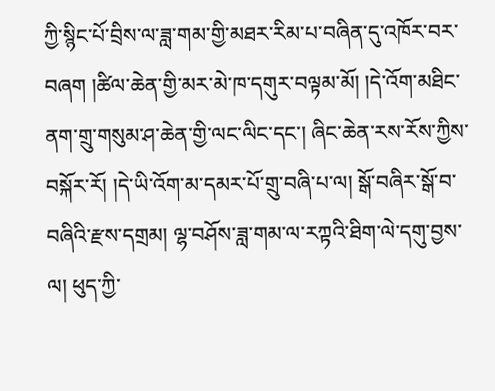ཀྱི་སྙིང་པོ་བྲིས་ལ་ཟླ་གམ་གྱི་མཐར་རིམ་པ་བཞིན་དུ་འཁོར་བར་བཞག །ཚིལ་ཆེན་གྱི་མར་མེ་ཁ་དགུར་བལྟམ་མོ། །དེ་འོག་མཐིང་ནག་གྲུ་གསུམ་ཤ་ཆེན་གྱི་ལང་ལིང་དང་། ཞིང་ཆེན་རས་རོས་ཀྱིས་བསྐོར་རོ། །དེ་ཡི་འོག་མ་དམར་པོ་གྲུ་བཞི་པ་ལ། སྒོ་བཞིར་སྒོ་བ་བཞིའི་རྫས་དགྲམ། ལྷ་བཤོས་ཟླ་གམ་ལ་རཀྟའི་ཐིག་ལེ་དགུ་བྱས་ལ། ཕུད་ཀྱི་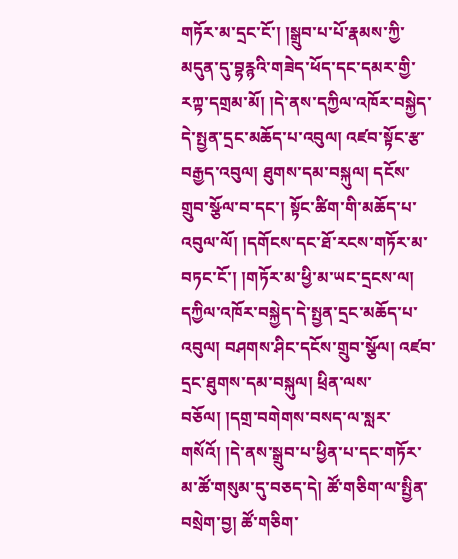གཏོར་མ་དྲང་ངོ་། །སྒྲུབ་པ་པོ་རྣམས་ཀྱི་མདུན་དུ་བྷརྙའི་གཟེད་ཕོད་དང་དམར་གྱི་རཀྟ་དགྲམ་མོ། །དེ་ནས་དཀྱིལ་འཁོར་བསྐྱེད་དེ་སྤྱན་དྲང་མཆོད་པ་འབུལ། འཛབ་སྟོང་རྩ་བརྒྱད་འབུལ། ཐུགས་དམ་བསྐུལ། དངོས་གྲུབ་སྩོལ་བ་དང་། སྟོང་ཚིག་གི་མཆོད་པ་འབུལ་ལོ། །དགོངས་དང་ཐོ་རངས་གཏོར་མ་བཏང་ངོ་། །གཏོར་མ་ཕྱི་མ་ཡང་དྲངས་ལ། དཀྱིལ་འཁོར་བསྐྱེད་དེ་སྤྱན་དྲང་མཆོད་པ་འབུལ། བཤགས་ཤིང་དངོས་གྲུབ་སྩོལ། འཛབ་དྲང་ཐུགས་དམ་བསྐུལ། ཕྲིན་ལས་བཅོལ། །དགྲ་བགེགས་བསད་ལ་སླར་གསོའོ། །དེ་ནས་སྒྲུབ་པ་ཕྱིན་པ་དང་གཏོར་མ་ཚོ་གསུམ་དུ་བཅད་དེ། ཚོ་གཅིག་ལ་སྤྱིན་བསྲེག་བྱ། ཚོ་གཅིག་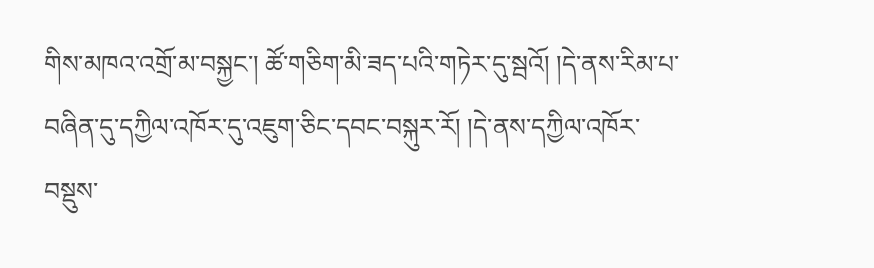གིས་མཁའ་འགྲོ་མ་བསྐྱང་། ཚོ་གཅིག་མི་ཟད་པའི་གཏེར་དུ་སྦའོ། །དེ་ནས་རིམ་པ་བཞིན་དུ་དཀྱིལ་འཁོར་དུ་འཇུག་ཅིང་དབང་བསྐུར་རོ། །དེ་ནས་དཀྱིལ་འཁོར་བསྡུས་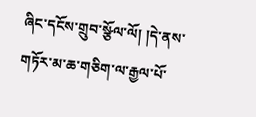ཞིང་དངོས་གྲུབ་སྩོལ་ལོ། །དེ་ནས་གཏོར་མ་ཆ་གཅིག་ལ་རྒྱལ་པོ་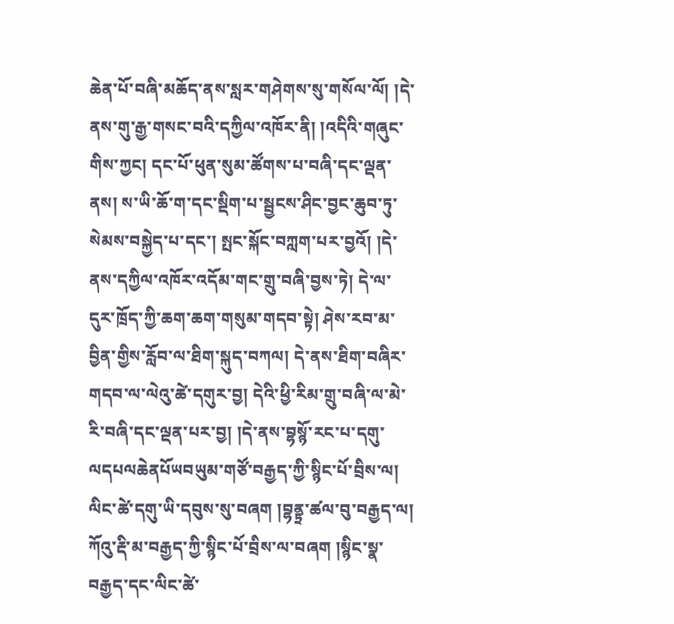ཆེན་པོ་བཞི་མཆོད་ནས་སླར་གཤེགས་སུ་གསོལ་ལོ། །དེ་ནས་གུ་རྒྱ་གསང་བའི་དཀྱིལ་འཁོར་ནི། །འདིའི་གཞུང་གིས་ཀྱང། དང་པོ་ཕུན་སུམ་ཚོགས་པ་བཞི་དང་ལྡན་ནས། ས་ཡི་ཆོ་ག་དང་སྡིག་པ་སྦྱངས་ཤིང་བྱང་ཆུབ་ཏུ་སེམས་བསྐྱེད་པ་དང་། སྤང་སྐོང་བཀླག་པར་བྱའོ། །དེ་ནས་དཀྱིལ་འཁོར་འདོམ་གང་གྲུ་བཞི་བྱས་ཏེ། དེ་ལ་དུར་ཁྲོད་ཀྱི་ཆག་ཆག་གསུམ་གདབ་སྟེ། ཤེས་རབ་མ་བྱིན་གྱིས་རློབ་ལ་ཐིག་སྐུད་བཀལ། དེ་ནས་ཐིག་བཞིར་གདབ་ལ་ལེའུ་ཚེ་དགུར་བྱ། དེའི་ཕྱི་རིམ་གྲུ་བཞི་ལ་མེ་རི་བཞི་དང་ལྡན་པར་བྱ། །དེ་ནས་བྷསྙོ་རང་པ་དགུ་ལདཔལཆེནཔོཡབཡུམ་གཙོ་བརྒྱད་ཀྱི་སྙིང་པོ་བྲིས་ལ། ལིང་ཚེ་དགུ་ཡི་དབུས་སུ་བཞག །བྷནྟྲ་ཚལ་བུ་བརྒྱད་ལ། ཀོའུ་རྡི་མ་བརྒྱད་ཀྱི་སྙིང་པོ་བྲིས་ལ་བཞག །སྙིང་སྣ་བརྒྱད་དང་ལིང་ཚེ་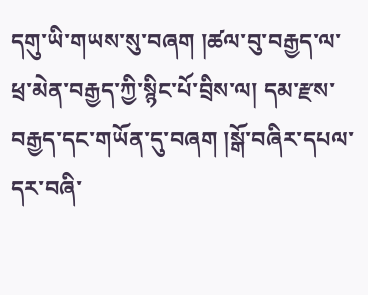དགུ་ཡི་གཡས་སུ་བཞག །ཚལ་བུ་བརྒྱད་ལ་ཕྲ་མེན་བརྒྱད་ཀྱི་སྙིང་པོ་བྲིས་ལ། དམ་རྫས་བརྒྱད་དང་གཡོན་དུ་བཞག །སྒོ་བཞིར་དཔལ་དར་བཞི་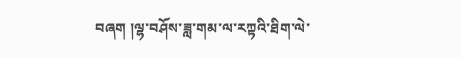བཞག །ལྷ་བཤོས་ཟླ་གམ་ལ་རཀྟའི་ཐིག་ལེ་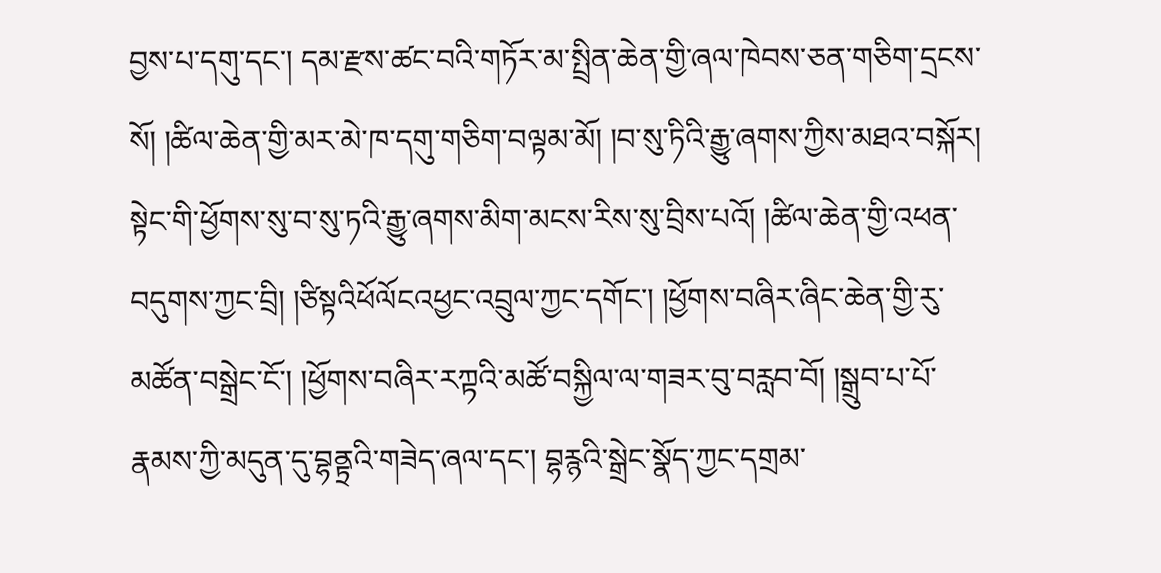བྱས་པ་དགུ་དང་། དམ་རྫས་ཚང་བའི་གཏོར་མ་སྤྲིན་ཆེན་གྱི་ཞལ་ཁེབས་ཅན་གཅིག་དྲངས་སོ། །ཚིལ་ཆེན་གྱི་མར་མེ་ཁ་དགུ་གཅིག་བལྟམ་མོ། །བ་སུ་ཏིའི་རྒྱུ་ཞགས་ཀྱིས་མཐའ་བསྐོར། སྟེང་གི་ཕྱོགས་སུ་བ་སུ་ཏའི་རྒྱུ་ཞགས་མིག་མངས་རིས་སུ་བྲིས་པའོ། །ཚིལ་ཆེན་གྱི་འཕན་བདུགས་ཀྱང་བྲི། །ཙིསྟའིཕོལོངའཕྱང་འབྲུལ་ཀྱང་དགོང་། །ཕྱོགས་བཞིར་ཞིང་ཆེན་གྱི་རུ་མཚོན་བསྒྲེང་ངོ་། །ཕྱོགས་བཞིར་རཀྟའི་མཚོ་བསྐྱིལ་ལ་གཟར་བུ་བརླབ་བོ། །སྒྲུབ་པ་པོ་རྣམས་ཀྱི་མདུན་དུ་བྷནྟྲའི་གཟེད་ཞལ་དང་། བྷརྙའི་སྒྲེང་སྣོད་ཀྱང་དགྲམ་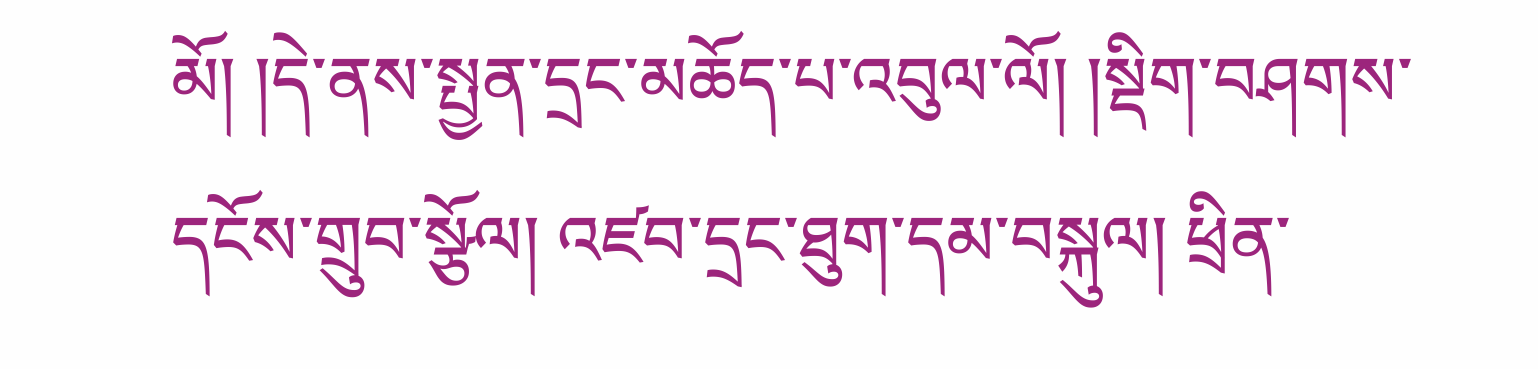མོ། །དེ་ནས་སྤྱན་དྲང་མཆོད་པ་འབུལ་ལོ། །སྡིག་བཤགས་དངོས་གྲུབ་སྩོལ། འཛབ་དྲང་ཐུག་དམ་བསྐུལ། ཕྲིན་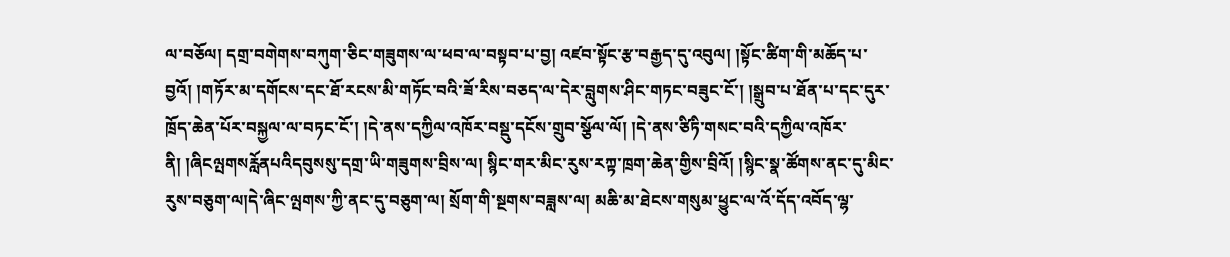ལ་བཅོལ། དགྲ་བགེགས་བཀུག་ཅིང་གཟུགས་ལ་ཕབ་ལ་བསྟབ་པ་བྱ། འཛབ་སྟོང་རྩ་བརྒྱད་དུ་འབུལ། །སྟོང་ཚིག་གི་མཆོད་པ་བྱའོ། །གཏོར་མ་དགོངས་དང་ཐོ་རངས་མི་གཏོང་བའི་ཟོ་རིས་བཅད་ལ་དེར་བླུགས་ཤིང་གཏང་བཟུང་ངོ་། །སྒྲུབ་པ་ཐོན་པ་དང་དུར་ཁྲོད་ཆེན་པོར་བསྐྱལ་ལ་བཏང་ངོ་། །དེ་ནས་དཀྱིལ་འཁོར་བསྡུ་དངོས་གྲུབ་སྩོལ་ལོ། །དེ་ནས་ཙིཏི་གསང་བའི་དཀྱིལ་འཁོར་ནི། །ཞིངལྤགསརློནཔའིདབུསསུ་དགྲ་ཡི་གཟུགས་བྲིས་ལ། སྙིང་གར་མིང་རུས་རཀྟ་ཁྲག་ཆེན་གྱིས་བྲིའོ། །སྙིང་སྣ་ཚོགས་ནང་དུ་མིང་རུས་བཅུག་ལ།དེ་ཞིང་ལྤགས་ཀྱི་ནང་དུ་བཅུག་ལ། སྲོག་གི་སྔགས་བཟླས་ལ། མཆི་མ་ཐེངས་གསུམ་ཕྱུང་ལ་འོ་དོད་འབོད་ལྷ་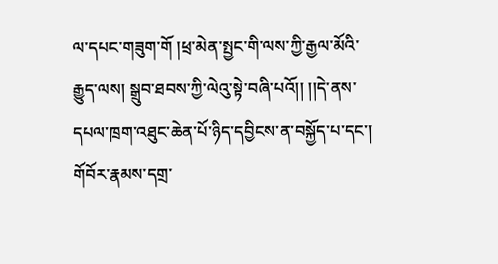ལ་དཔང་གཟུག་གོ །ཕྲ་མེན་སྤྱང་གི་ལས་ཀྱི་རྒྱལ་མོའི་རྒྱུད་ལས། སྒྲུབ་ཐབས་ཀྱི་ལེའུ་སྟེ་བཞི་པའོ།། །།དེ་ནས་དཔལ་ཁྲག་འཐུང་ཆེན་པོ་ཉིད་དབྱིངས་ན་བསྐྱོད་པ་དང་། གོབོར་རྣམས་དགྲ་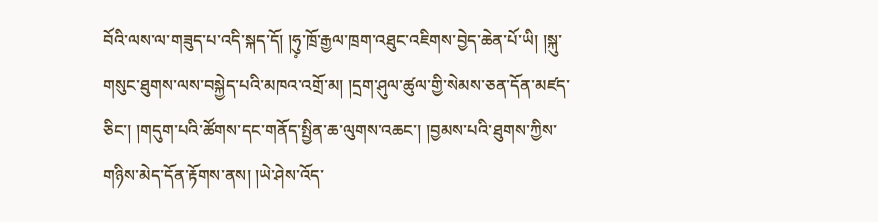བོའི་ལས་ལ་གཟུད་པ་འདི་སྐད་དོ། །ཧུ༷་ཁྲོ་རྒྱལ་ཁྲག་འཐུང་འཇིགས་བྱེད་ཆེན་པོ་ཡི། །སྐུ་གསུང་ཐུགས་ལས་བསྐྱེད་པའི་མཁའ་འགྲོ་མ། །དྲག་ཤུལ་ཚུལ་གྱི་སེམས་ཅན་དོན་མཛད་ཅིང་། །གདུག་པའི་ཚོགས་དང་གནོད་སྤྱིན་ཆ་ལུགས་འཆང་། །བྱམས་པའི་ཐུགས་ཀྱིས་གཉིས་མེད་དོན་རྟོགས་ནས། །ཡེ་ཤེས་འོད་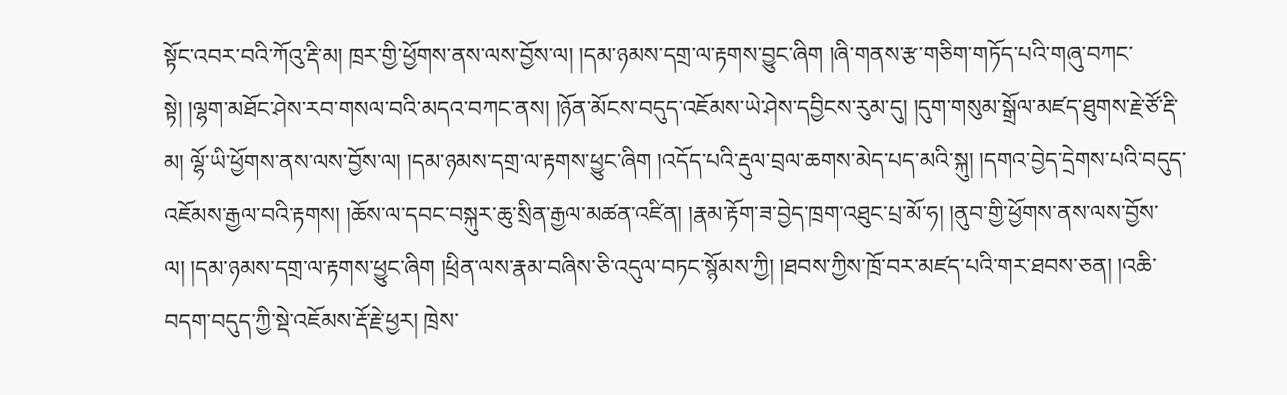སྟོང་འབར་བའི་ཀོའུ་རྡི་མ། ཁྲར་གྱི་ཕྱོགས་ནས་ལས་བྱོས་ལ། །དམ་ཉམས་དགྲ་ལ་རྟགས་བྱུང་ཞིག །ཞི་གནས་རྩ་གཅིག་གཏོད་པའི་གཞུ་བཀང་སྟེ། །ལྷག་མཐོང་ཤེས་རབ་གསལ་བའི་མདའ་བཀང་ནས། །ཉོན་མོངས་བདུད་འཇོམས་ཡེ་ཤེས་དབྱིངས་རུམ་དུ། །དུག་གསུམ་སྒྲོལ་མཛད་ཐུགས་རྗེ་ཙོ་རྡི་མ། ལྷོ་ཡི་ཕྱོགས་ནས་ལས་བྱོས་ལ། །དམ་ཉམས་དགྲ་ལ་རྟགས་ཕྱུང་ཞིག །འདོད་པའི་རྡུལ་བྲལ་ཆགས་མེད་པད་མའི་སྐུ། །དགའ་བྱེད་དྲེགས་པའི་བདུད་འཇོམས་རྒྱལ་བའི་རྟགས། །ཆོས་ལ་དབང་བསྐུར་ཆུ་སྲིན་རྒྱལ་མཚན་འཛིན། །རྣམ་རྟོག་ཟ་བྱེད་ཁྲག་འཐུང་པྲ་མོ་ཧ། །ནུབ་གྱི་ཕྱོགས་ནས་ལས་བྱོས་ལ། །དམ་ཉམས་དགྲ་ལ་རྟགས་ཕྱུང་ཞིག །ཕྲིན་ལས་རྣམ་བཞིས་ཅི་འདུལ་བཏང་སྙོམས་ཀྱི། །ཐབས་ཀྱིས་ཁྲོ་བར་མཛད་པའི་གར་ཐབས་ཅན། །འཆི་བདག་བདུད་ཀྱི་སྡེ་འཇོམས་རྡོ་རྗེ་ཕྱར། ཁྲེས་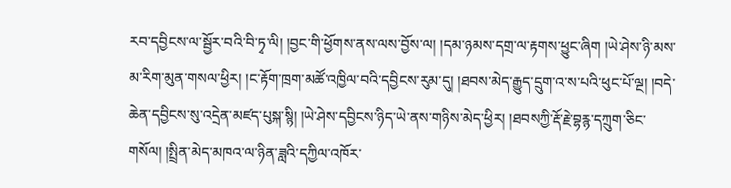རབ་དབྱིངས་ལ་སྦྱོར་བའི་བི་ཏྭ་ལི། །བྱང་གི་ཕྱོགས་ནས་ལས་བྱོས་ལ། །དམ་ཉམས་དགྲ་ལ་རྟགས་ཕྱུང་ཞིག །ཡེ་ཤེས་ཉི་མས་མ་རིག་མུན་གསལ་ཕྱིར། །ང་རྟོག་ཁྲག་མཚོ་འཁྱིལ་བའི་དབྱིངས་རུམ་དུ། །ཐབས་མེད་རྒྱུད་དྲུག་འ་ས་པའི་ཕུང་པོ་ལྔ། །བདེ་ཆེན་དབྱིངས་སུ་འདྲེན་མཛད་པུསྐ་སྙི། །ཡེ་ཤེས་དབྱིངས་ཉིད་ཡེ་ནས་གཉིས་མེད་ཕྱིར། །ཐབསཀྱི་རྡོ་རྗེ་བྷརྙ་དཀྲུག་ཅིང་གསོལ། །སྤྲིན་མེད་མཁའ་ལ་ཉིན་ཟླའི་དཀྱིལ་འཁོར་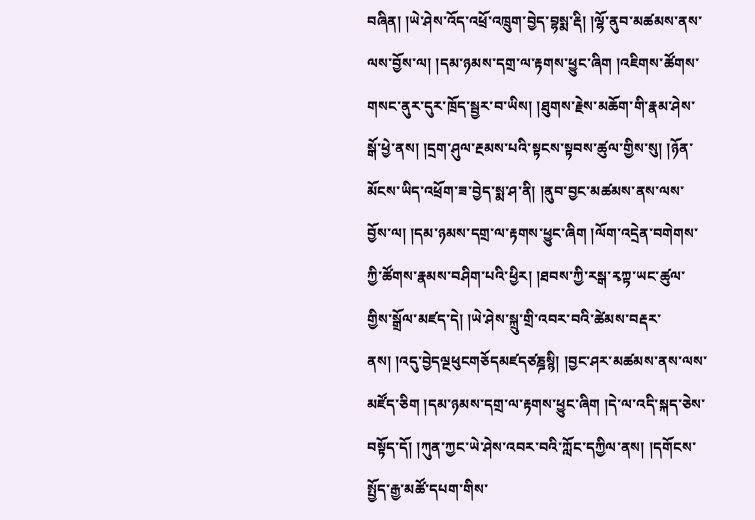བཞིན། །ཡེ་ཤེས་འོད་འཕྲོ་འཁྲུག་བྱེད་བྷསྨ་རྡི། །ལྷོ་ནུབ་མཚམས་ནས་ལས་བྱོས་ལ། །དམ་ཉམས་དགྲ་ལ་རྟགས་ཕྱུང་ཞིག །འཇིགས་ཚོགས་གསང་ནུར་དུར་ཁྲོད་སྦྱར་བ་ཡིས། །ཐུགས་རྗེས་མཆོག་གི་རྣམ་ཤེས་སྒོ་ཕྱེ་ནས། །དྲག་ཤུལ་རྔམས་པའི་སྟངས་སྟབས་ཚུལ་གྱིས་སུ། །ཉོན་མོངས་ཡིད་འཕྲོག་ཟ་བྱེད་སྨ་ཤ་ནི། །ནུབ་བྱང་མཚམས་ནས་ལས་བྱོས་ལ། །དམ་ཉམས་དགྲ་ལ་རྟགས་ཕྱུང་ཞིག །ལོག་འདྲེན་བགེགས་ཀྱི་ཚོགས་རྣམས་བཤིག་པའི་ཕྱིར། །ཐབས་ཀྱི་རསྒ་རྭཀྟ་ཡང་ཚུལ་གྱིས་སྒྲོལ་མཛད་དེ། །ཡེ་ཤེས་སྐྲུ་གྲི་འབར་བའི་ཚེམས་བརྡར་ནས། །འདུ་བྱེདལྔཕུངགཅོདམཛདཙཎྜསྙི། །བྱང་ཤར་མཚམས་ནས་ལས་མཛོད་ཅིག །དམ་ཉམས་དགྲ་ལ་རྟགས་ཕྱུང་ཞིག །དེ་ལ་འདི་སྐད་ཅེས་བསྟོད་དོ། །ཀུན་ཀྱང་ཡེ་ཤེས་འབར་བའི་ཀློང་དཀྱིལ་ནས། །དགོངས་སྤྱོད་རྒྱ་མཚོ་དཔག་གིས་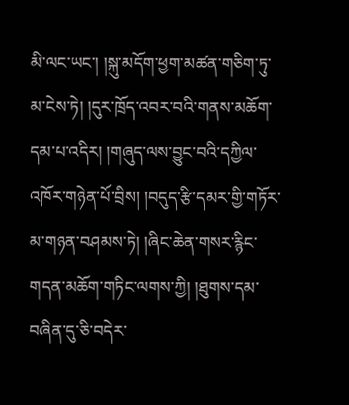མི་ལང་ཡང་། །སྐུ་མདོག་ཕྱག་མཚན་གཅིག་ཏུ་མ་ངེས་ཏེ། །དུར་ཁྲོད་འབར་བའི་གནས་མཆོག་དམ་པ་འདིར། །གཞུད་ལས་བྱུང་བའི་དཀྱིལ་འཁོར་གཉེན་པོ་བྲིས། །བདུད་རྩི་དམར་གྱི་གཏོར་མ་གཉན་བཤམས་ཏེ། །ཞིང་ཆེན་གསར་རྙིང་གདན་མཆོག་གཏིང་ལགས་ཀྱི། །ཐུགས་དམ་བཞིན་དུ་ཅི་བདེར་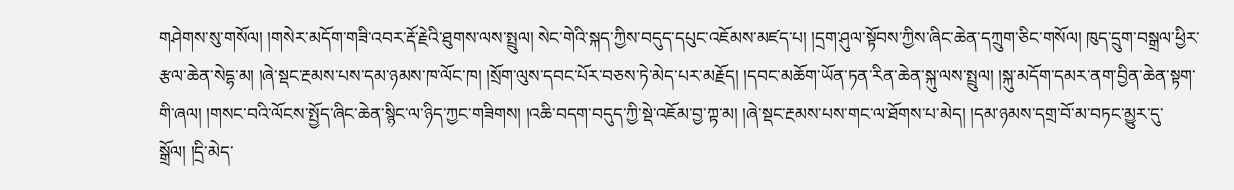གཤེགས་སུ་གསོལ། །གསེར་མདོག་གཟི་འབར་རྡོ་རྗེའི་ཐུགས་ལས་སྤྲུལ། སེང་གེའི་སྐད་ཀྱིས་བདུད་དཔུང་འཇོམས་མཛད་པ། །དྲག་ཤུལ་སྟོབས་ཀྱིས་ཞིང་ཆེན་དཀྲུག་ཅིང་གསོལ། ཁུད་དྲུག་བསྒྲལ་ཕྱིར་རྩལ་ཆེན་སེདྷ་མ། །ཞེ་སྡང་རྔམས་པས་དམ་ཉམས་ཁ་ལོང་ཁ། །སྲོག་ལུས་དབང་པོར་བཅས་ཏེ་མེད་པར་མརྗོད། །དབང་མཆོག་ཡོན་ཏན་རིན་ཆེན་སྐུ་ལས་སྤྲུལ། །སྐུ་མདོག་དམར་ནག་བྱིན་ཆེན་སྟག་གི་ཞལ། །གསང་བའི་ལོངས་སྤྱོད་ཞིང་ཆེན་སྙིང་ལ་ཉིད་ཀྱང་གཟིགས། །འཆི་བདག་བདུད་ཀྱི་སྡེ་འཇོམ་བྱ་ཀྟ་མ། །ཞེ་སྡང་རྔམས་པས་གང་ལ་ཐོགས་པ་མེད། །དམ་ཉམས་དགྲ་བོ་མ་བཏང་མྱུར་དུ་སྒྲོལ། །དྲི་མེད་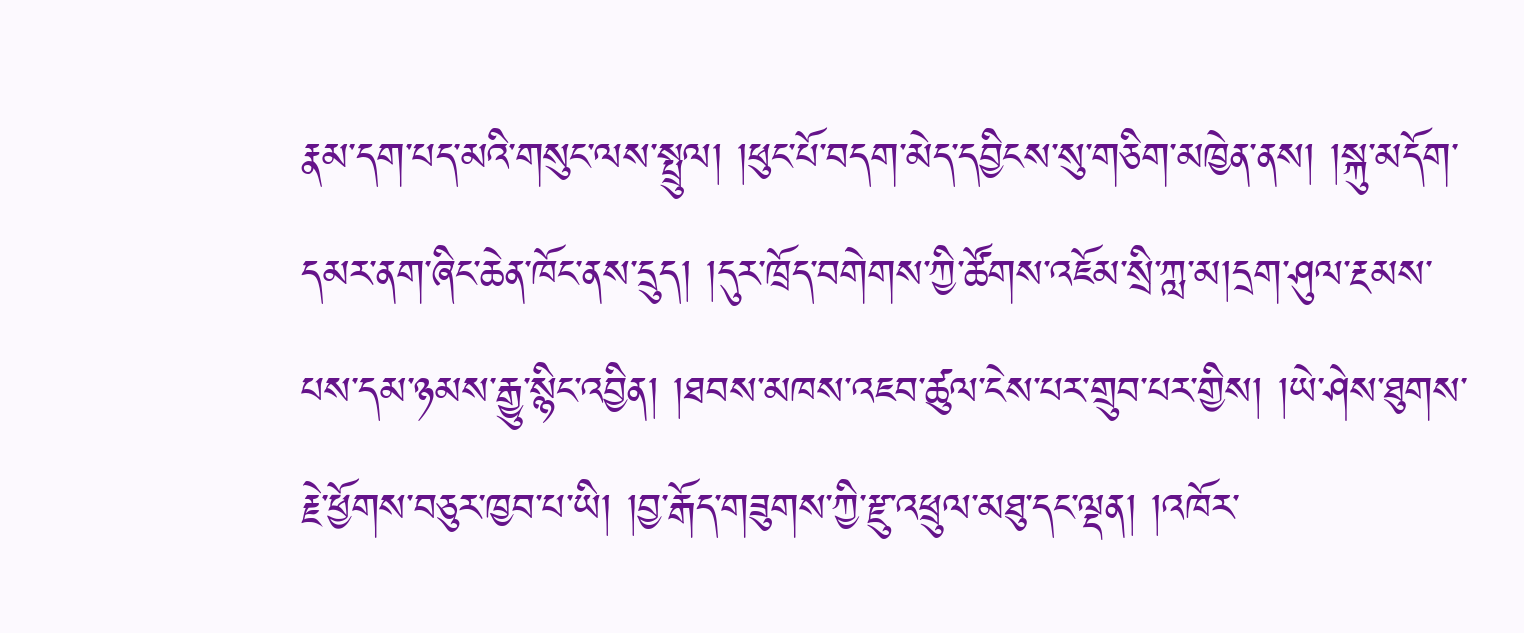རྣམ་དག་པད་མའི་གསུང་ལས་སྤྲུལ། །ཕུང་པོ་བདག་མེད་དབྱིངས་སུ་གཅིག་མཁྱེན་ནས། །སྐུ་མདོག་དམར་ནག་ཞིང་ཆེན་ཁོང་ནས་དྲུད། །དུར་ཁྲོད་བགེགས་ཀྱི་ཚོགས་འཇོམ་སྲི་ཀླ་མ།དྲག་ཤུལ་རྔམས་པས་དམ་ཉམས་རྒྱུ་སྙིང་འབྱིན། །ཐབས་མཁས་འཇབ་ཚུལ་ངེས་པར་གྲུབ་པར་གྱིས། །ཡེ་ཤེས་ཐུགས་རྗེ་ཕྱོགས་བཅུར་ཁྱབ་པ་ཡི། །བྱ་རྒོད་གཟུགས་ཀྱི་རྫུ་འཕྲུལ་མཐུ་དང་ལྡན། །འཁོར་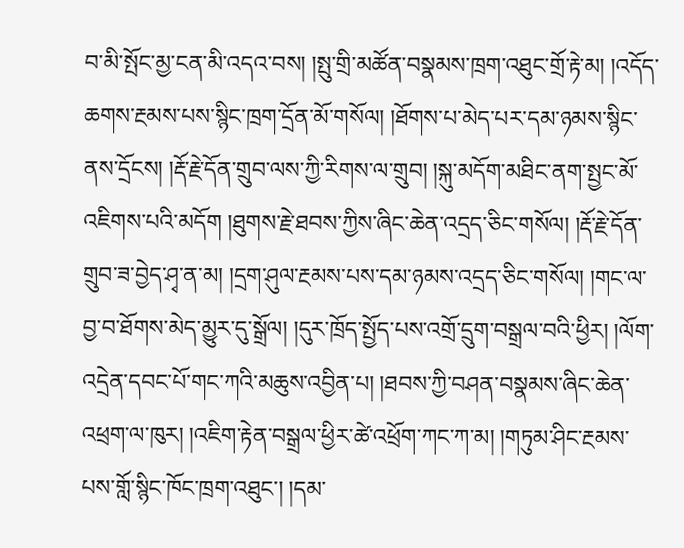བ་མི་སྤོང་མྱ་ངན་མི་འདའ་བས། །སྤུ་གྲི་མཚོན་བསྣམས་ཁྲག་འཐུང་གྲོ་རྟེ་མ། །འདོད་ཆགས་རྔམས་པས་སྙིང་ཁྲག་དྲོན་མོ་གསོལ། །ཐོགས་པ་མེད་པར་དམ་ཉམས་སྙིང་ནས་དྲོངས། །རྡོ་རྗེ་དོན་གྲུབ་ལས་ཀྱི་རིགས་ལ་གྲུབ། །སྐུ་མདོག་མཐིང་ནག་སྤྱང་མོ་འཇིགས་པའི་མདོག །ཐུགས་རྗེ་ཐབས་ཀྱིས་ཞིང་ཆེན་འདྲད་ཅིང་གསོལ། །རྡོ་རྗེ་དོན་གྲུབ་ཟ་བྱེད་ཤྭ་ན་མ། །དྲག་ཤུལ་རྔམས་པས་དམ་ཉམས་འདྲད་ཅིང་གསོལ། །གང་ལ་བྱ་བ་ཐོགས་མེད་མྱུར་དུ་སྒྲོལ། །དུར་ཁྲོད་སྤྱོད་པས་འགྲོ་དྲུག་བསྒྲལ་བའི་ཕྱིར། །ལོག་འདྲེན་དབང་པོ་གང་ཀའི་མཆུས་འབྱིན་པ། །ཐབས་ཀྱི་བཤན་བསྣམས་ཞིང་ཆེན་འཕྲག་ལ་ཁུར། །འཇིག་རྟེན་བསྒྲལ་ཕྱིར་ཚེ་འཕྲོག་ཀང་ཀ་མ། །གཏུམ་ཤིང་རྔམས་པས་གློ་སྙིང་ཁོང་ཁྲག་འཐུང་། །དམ་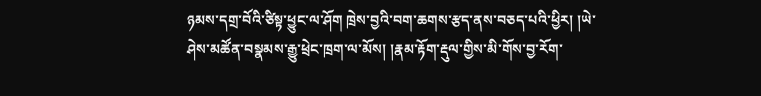ཉམས་དགྲ་བོའི་ཙིསྟ་ཕྱུང་ལ་ཤོག ཁྲེས་བྱའི་བག་ཆགས་རྩད་ནས་བཅད་པའི་ཕྱིར། །ཡེ་ཤེས་མཚོན་བསྣམས་རྒྱུ་ཕྲེང་ཁྲག་ལ་མོས། །རྣམ་རྟོག་རྡུལ་གྱིས་མི་གོས་བྱ་རོག་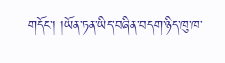གདོང་། །ཡོན་ཏན་ཡིད་བཞིན་བདག་ཉིད་ཁུ་ཁ་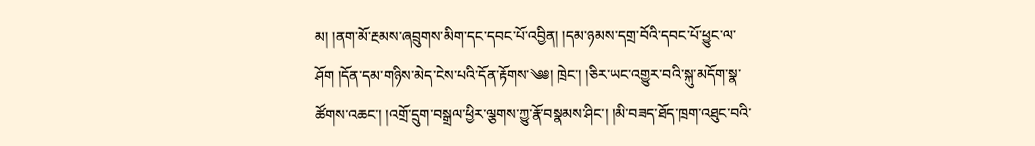མ། །ནག་མོ་རྔམས་ཞབྲུགས་མིག་དང་དབང་པོ་འབྱིན། །དམ་ཉམས་དགྲ་བོའི་དབང་པོ་ཕྱུང་ལ་ཤོག །དོན་དམ་གཉིས་མེད་ངེས་པའི་དོན་རྟོགས་༄༅། ཁྲེང་། །ཅིར་ཡང་འགྱུར་བའི་སྐུ་མདོག་སྣ་ཚོགས་འཆང་། །འགྲོ་དྲུག་བསྒྲལ་ཕྱིར་ལྕགས་ཀྱུ་རྣོ་བསྣམས་ཤིང་། །མི་བཟད་ཐོད་ཁྲག་འཐུང་བའི་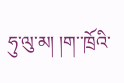ཧུ་ལུ་མ། །ག་་ཁྲོའི་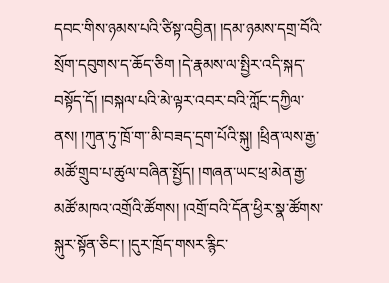དབང་གིས་ཉམས་པའི་ཙིསྟ་འབྱིན། །དམ་ཉམས་དགྲ་བོའི་སྲོག་དབུགས་ད་ཆོད་ཅིག །དེ་རྣམས་ལ་སྤྱིར་འདི་སྐད་བསྟོད་དོ། །བསྐལ་པའི་མེ་ལྟར་འབར་བའི་ཀློང་དཀྱིལ་ནས། །ཀུན་ཏུ་ཁྲོ་ག་་མི་བཟད་དྲག་པོའི་སྐུ། །ཕྲིན་ལས་རྒྱ་མཚོ་གྲུབ་པ་ཚུལ་བཞིན་སྤྱོད། །གཞན་ཡང་ཕྲ་མེན་རྒྱ་མཚོ་མཁའ་འགྲོའི་ཚོགས། །འགྲོ་བའི་དོན་ཕྱིར་སྣ་ཚོགས་སྐུར་སྟོན་ཅིང་། །དུར་ཁྲོད་གསར་རྙིང་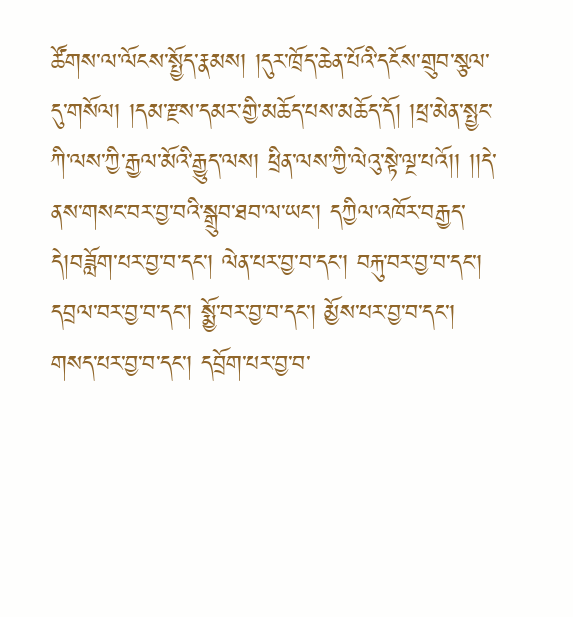ཚོགས་ལ་ལོངས་སྤྱོད་རྣམས། །དུར་ཁྲོད་ཆེན་པོའི་དངོས་གྲུབ་སྩལ་དུ་གསོལ། །དམ་རྫས་དམར་གྱི་མཆོད་པས་མཆོད་དོ། །ཕྲ་མེན་སྤྱང་ཀི་ལས་ཀྱི་རྒྱལ་མོའི་རྒྱུད་ལས། ཕྲིན་ལས་ཀྱི་ལེའུ་སྟེ་ལྔ་པའོ།། །།དེ་ནས་གསང་བར་བྱ་བའི་སྒྲུབ་ཐབ་ལ་ཡང་། དཀྱིལ་འཁོར་བརྒྱད་དེ།བཟློག་པར་བྱ་བ་དང་། ལེན་པར་བྱ་བ་དང་། བརྐུ་བར་བྱ་བ་དང་། དབྲལ་བར་བྱ་བ་དང་། སྨྱོ་བར་བྱ་བ་དང་། མྱོས་པར་བྱ་བ་དང་། གསད་པར་བྱ་བ་དང་། དབྲོག་པར་བྱ་བ་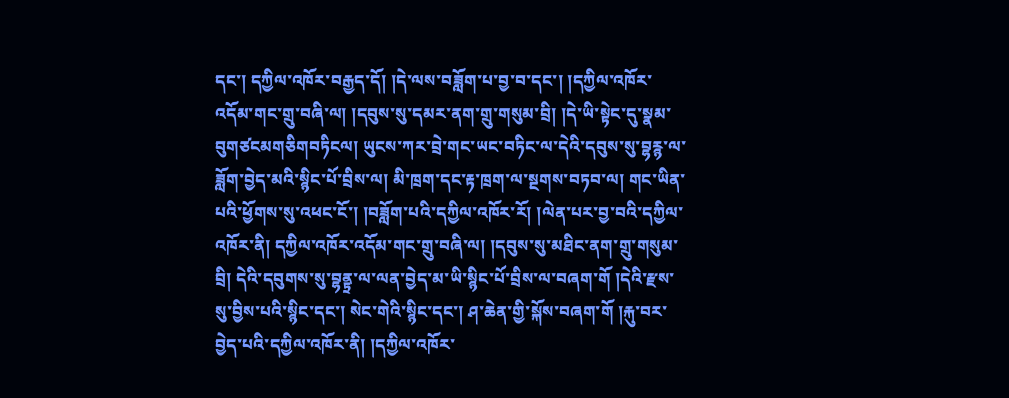དང་། དཀྱིལ་འཁོར་བརྒྱད་དོ། །དེ་ལས་བཟློག་པ་བྱ་བ་དང་། །དཀྱིལ་འཁོར་འདོམ་གང་གྲུ་བཞི་ལ། །དབུས་སུ་དམར་ནག་གྲུ་གསུམ་བྲི། །དེ་ཡི་སྟེང་དུ་སྣམ་བུགཙངམགཅིགབཏིངལ། ཡུངས་ཀར་བྲེ་གང་ཡང་བཏིང་ལ་དེའི་དབུས་སུ་བྷརྙ་ལ་ཟློག་བྱེད་མའི་སྙིང་པོ་བྲིས་ལ། མི་ཁྲག་དང་རྟ་ཁྲག་ལ་སྔགས་བཏབ་ལ། གང་ཡིན་པའི་ཕྱོགས་སུ་འཕང་ངོ་། །བཟློག་པའི་དཀྱིལ་འཁོར་རོ། །ལེན་པར་བྱ་བའི་དཀྱིལ་འཁོར་ནི། དཀྱིལ་འཁོར་འདོམ་གང་གྲུ་བཞི་ལ། །དབུས་སུ་མཐིང་ནག་གྲུ་གསུམ་བྲི། དེའི་དབུགས་སུ་བྷནྟྲ་ལ་ལན་བྱེད་མ་ཡི་སྙིང་པོ་བྲིས་ལ་བཞག་གོ །དེའི་རྫས་སུ་བྱིས་པའི་སྙིང་དང་། སེང་གེའི་སྙིང་དང་། ཤ་ཆེན་གྱི་སྐོས་བཞག་གོ །རྐུ་བར་བྱེད་པའི་དཀྱིལ་འཁོར་ནི། །དཀྱིལ་འཁོར་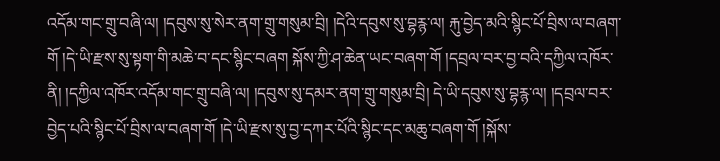འདོམ་གང་གྲུ་བཞི་ལ། །དབུས་སུ་སེར་ནག་གྲུ་གསུམ་བྲི། །དེའི་དབུས་སུ་བྷརྙ་ལ། རྐུ་བྱེད་མའི་སྙིང་པོ་བྲིས་ལ་བཞག་གོ །དེ་ཡི་རྫས་སུ་སྟག་གི་མཆེ་བ་དང་སྙིང་བཞག སྐོས་ཀྱི་ཤ་ཆེན་ཡང་བཞག་གོ །དབྲལ་བར་བྱ་བའི་དཀྱིལ་འཁོར་ནི། །དཀྱིལ་འཁོར་འདོམ་གང་གྲུ་བཞི་ལ། །དབུས་སུ་དམར་ནག་གྲུ་གསུམ་བྲི། དེ་ཡི་དབུས་སུ་བྷརྙ་ལ། །དབྲལ་བར་བྱེད་པའི་སྙིང་པོ་བྲིས་ལ་བཞག་གོ །དེ་ཡི་རྫས་སུ་བྱ་དཀར་པོའི་སྙིང་དང་མཆུ་བཞག་གོ །སྐོས་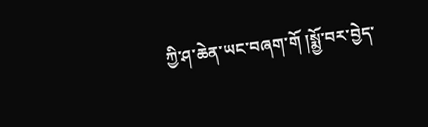ཀྱི་ཤ་ཆེན་ཡང་བཞག་གོ །སྨྱོ་བར་བྱེད་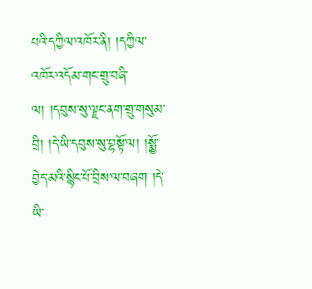པའི་དཀྱིལ་འཁོར་ནི། །དཀྱིལ་འཁོར་འདོམ་གང་གྲུ་བཞི་ལ། །དབུས་སུ་ལྗང་ནག་གྲུ་གསུམ་བྲི། །དེ་ཡི་དབུས་སུ་བྷསྟོ་ལ། །སྨྱོ་བྱེད་མའི་སྙིང་པོ་བྲིས་ལ་བཞག །དེ་ཡི་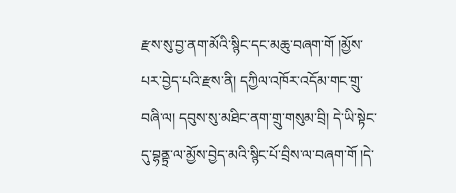རྫས་སུ་བྱ་ནག་མོའི་སྙིང་དང་མཆུ་བཞག་གོ །མྱོས་པར་བྱེད་པའི་རྫས་ནི། དཀྱིལ་འཁོར་འདོམ་གང་གྲུ་བཞི་ལ། དབུས་སུ་མཐིང་ནག་གྲུ་གསུམ་བྲི། དེ་ཡི་སྟེང་དུ་བྷནྟྲ་ལ་མྱོས་བྱེད་མའི་སྙིང་པོ་བྲིས་ལ་བཞག་གོ །དེ་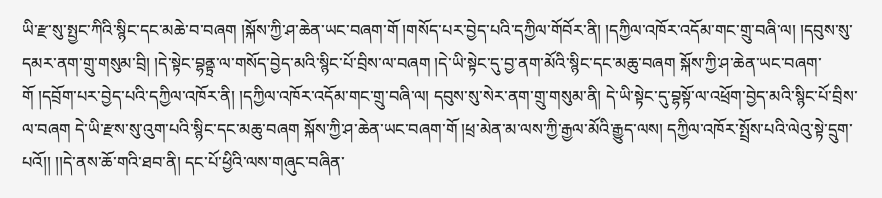ཡི་རྫ་སུ་སྤྱང་ཀིའི་སྙིང་དང་མཆེ་བ་བཞག །སྐོས་ཀྱི་ཤ་ཆེན་ཡང་བཞག་གོ །གསོད་པར་བྱེད་པའི་དཀྱིལ་གོབོར་ནི། །དཀྱིལ་འཁོར་འདོམ་གང་གྲུ་བཞི་ལ། །དབུས་སུ་དམར་ནག་གྲུ་གསུམ་བྲི། །དེ་སྟེང་བྷནྟྲ་ལ་གསོད་བྱེད་མའི་སྙིང་པོ་བྲིས་ལ་བཞག །དེ་ཡི་སྟེང་དུ་བྱ་ནག་མོའི་སྙིང་དང་མཆུ་བཞག སྐོས་ཀྱི་ཤ་ཆེན་ཡང་བཞག་གོ །དབྲོག་པར་བྱེད་པའི་དཀྱིལ་འཁོར་ནི། །དཀྱིལ་འཁོར་འདོམ་གང་གྲུ་བཞི་ལ། དབུས་སུ་སེར་ནག་གྲུ་གསུམ་ནི། དེ་ཡི་སྟེང་དུ་བྷསྟོ་ལ་འཕྲོག་བྱེད་མའི་སྙིང་པོ་བྲིས་ལ་བཞག དེ་ཡི་རྫས་སུ་འུག་པའི་སྙིང་དང་མཆུ་བཞག སྐོས་ཀྱི་ཤ་ཆེན་ཡང་བཞག་གོ །ཕྲ་མེན་མ་ལས་ཀྱི་རྒྱལ་མོའི་རྒྱུད་ལས། དཀྱིལ་འཁོར་སྤྲོས་པའི་ལེའུ་སྟེ་དྲུག་པའོ།། །།དེ་ནས་ཆོ་གའི་ཐབ་ནི། དང་པོ་ཕྱིའི་ལས་གཞུང་བཞིན་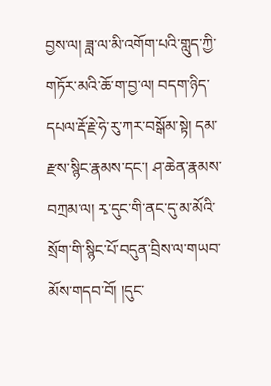བྱས་ལ། ཟླ་ལ་མི་འགོག་པའི་གླུད་ཀྱི་གཏོར་མའི་ཆོ་ག་བྱ་ལ། བདག་ཉིད་དཔལ་རྡོ་རྗེ་ཧེ་རུ་ཀར་བསྒོམ་སྟེ། དམ་རྫས་སྙིང་རྣམས་དང་། ཤ་ཆེན་རྣམས་བཀྲམ་ལ། རྭ་དུང་གི་ནང་དུ་མ་མོའི་སྲོག་གི་སྙིང་པོ་བདུན་བྲིས་ལ་གཡབ་མོས་གདབ་བོ། །དུང་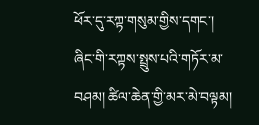ཕོར་དུ་རཀྟ་གསུམ་གྱིས་དགང་། ཞིང་གི་རཀྟས་སྤྲུས་པའི་གཏོར་མ་བཤམ། ཚིལ་ཆེན་གྱི་མར་མེ་བལྟམ།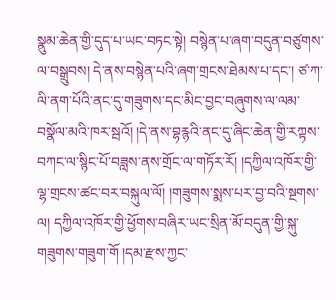སྣུམ་ཆེན་གྱི་དུད་པ་ཡང་བཏང་སྟེ། བསྙེན་པ་ཞག་བདུན་བཙུགས་ལ་བསྒྲུབས། དེ་ནས་བསྙེན་པའི་ཞག་གྲངས་ཐེམས་པ་དང་། ཙ་ཀ་ལི་ནག་པོའི་ནང་དུ་གཟུགས་དང་མིང་བྱང་བཞུགས་ལ་ལམ་བསྣོལ་མའི་ཁར་སྦའོ། །དེ་ནས་བྷརྙའི་ནང་དུ་ཞིང་ཆེན་གྱི་རཀྟས་བཀང་ལ་སྙིང་པོ་བཟླས་ནས་གྲོང་ལ་གཏོར་རོ། །དཀྱིལ་འཁོར་གྱི་ལྷ་གྲངས་ཚང་བར་བསྐུལ་ལོ། །གཟུགས་སྨས་པར་བྱ་བའི་སྔགས་ལ། དཀྱིལ་འཁོར་གྱི་ཕྱོགས་བཞིར་ཡང་སྲིན་མོ་བདུན་གྱི་སྐུ་གཟུགས་གཟུག་གོ །དམ་རྫས་ཀྱང་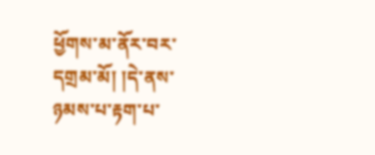ཕྱོགས་མ་ནོར་བར་དགྲམ་མོ། །དེ་ནས་ཉམས་པ་རྟག་པ་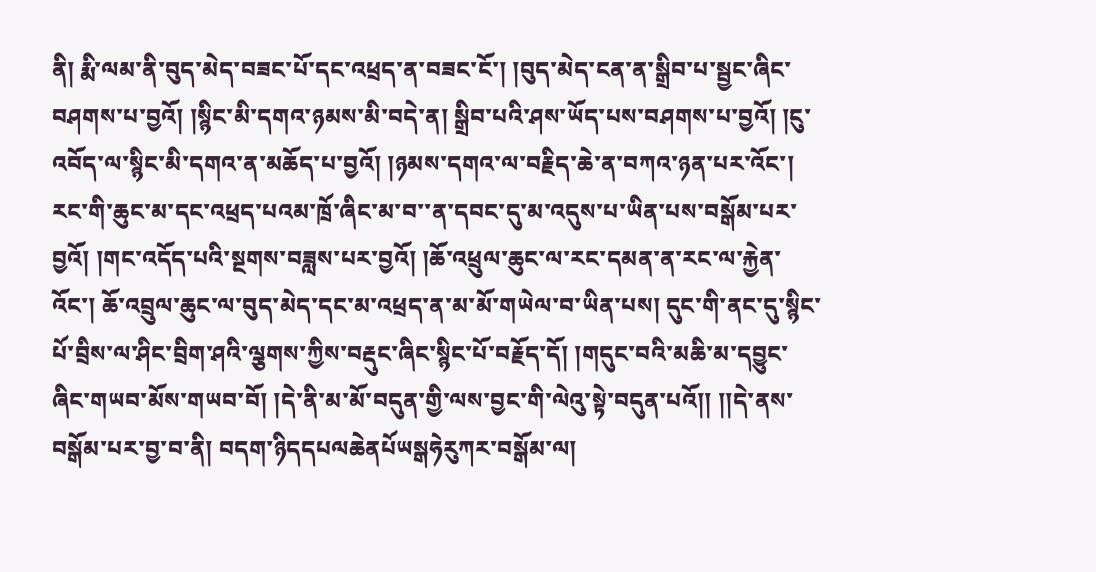ནི། རྨི་ལམ་ནི་བུད་མེད་བཟང་པོ་དང་འཕྲད་ན་བཟང་ངོ་། །བུད་མེད་ངན་ན་སྒྲིབ་པ་སྦྱང་ཞིང་བཤགས་པ་བྱའོ། །སྙིང་མི་དགའ་ཉམས་མི་བདེ་ན། སྒྲིབ་པའི་ཤས་ཡོད་པས་བཤགས་པ་བྱའོ། །ངུ་འབོད་ལ་སྙིང་མི་དགའ་ན་མཆོད་པ་བྱའོ། །ཉམས་དགའ་ལ་བརྗིད་ཆེ་ན་བཀའ་ཉན་པར་འོང་། རང་གི་ཆུང་མ་དང་འཕྲད་པའམ་ཁྲོ་ཞིང་མ་བ་་ན་དབང་དུ་མ་འདུས་པ་ཡིན་པས་བསྒོམ་པར་བྱའོ། །གང་འདོད་པའི་སྔགས་བཟླས་པར་བྱའོ། །ཆོ་འཕྲུལ་ཆུང་ལ་རང་དམན་ན་རང་ལ་རྐྱེན་འོང་། ཆོ་འབྲུལ་ཆུང་ལ་བུད་མེད་དང་མ་འཕྲད་ན་མ་མོ་གཡེལ་བ་ཡིན་པས། དུང་གི་ནང་དུ་སྙིང་པོ་བྲིས་ལ་ཤིང་བྲིག་ཤའི་ལྕགས་ཀྱིས་བརྡུང་ཞིང་སྙིང་པོ་བརྗོད་དོ། །གདུང་བའི་མཆི་མ་དབྱུང་ཞིང་གཡབ་མོས་གཡབ་བོ། །དེ་ནི་མ་མོ་བདུན་གྱི་ལས་བྱང་གི་ལེའུ་སྟེ་བདུན་པའོ།། །།དེ་ནས་བསྒོམ་པར་བྱ་བ་ནི། བདག་ཉིདདཔལཆེནཔོཡསྒཧེརུཀར་བསྒོམ་ལ།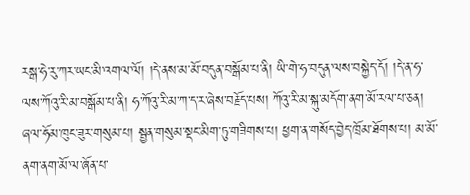རསྒ་ཧེ་རུ་ཀར་ཡང་མི་འགལ་ལོ། །དེ་ནས་མ་མོ་བདུན་བསྒོམ་པ་ནི། ཡི་གེ་ཧ་བདུན་ལས་བསྐྱེད་དོ། །དེ་ན་ཧ་ལས་ཀོའུ་རི་མ་བསྒོམ་པ་ནི། ཧ་ཀོའུ་རི་མ་ཀ་ད་ར་ཞེས་བརྗོད་པས། ཀོའུ་རི་མ་སྐུ་མདོག་ནག་མོ་རལ་པ་ཅན། ཞལ་ཧོམ་ཁུང་ཟུར་གསུམ་པ། སྦྱན་གསུམ་སྡང་མིག་ཏུ་གཟིགས་པ། ཕྱག་ན་གསོད་བྱེད་ཁྲོམ་ཐོགས་པ། མ་མོ་ནག་ནག་མོ་ལ་ཞོན་པ་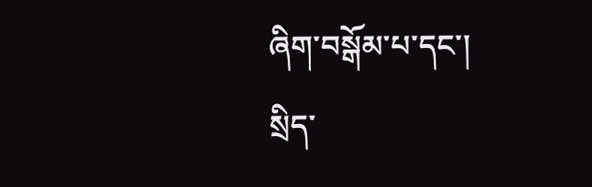ཞིག་བསྒོམ་པ་དང་། སྲིད་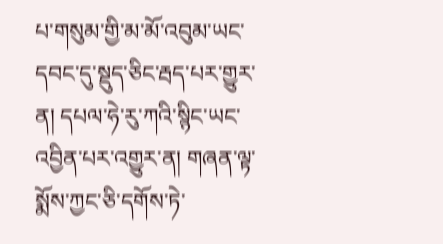པ་གསུམ་གྱི་མ་མོ་འབུམ་ཡང་དབང་དུ་སྡུད་ཅིང་རྦད་པར་གྱུར་ན། དཔལ་ཧེ་རུ་ཀའི་སྙིང་ཡང་འབྱིན་པར་འགྱུར་ན། གཞན་ལྟ་སྨོས་ཀྱང་ཅི་དགོས་ཏེ་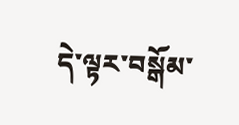དེ་ལྟར་བསྒོམ་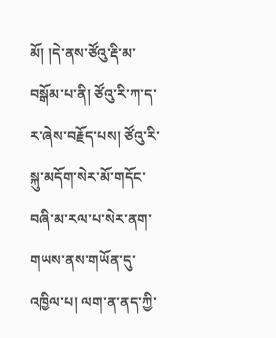མོ། །དེ་ནས་ཙོའུ་རྡི་མ་བསྒོམ་པ་ནི། ཙོའུ་རི་ཀ་ད་ར་ཞེས་བརྗོད་པས། ཙོའུ་རི་སྐུ་མདོག་སེར་མོ་གདོང་བཞི་མ་རལ་པ་སེར་ནག་གཡས་ནས་གཡོན་དུ་འཁྱིལ་པ། ལག་ན་ནད་ཀྱི་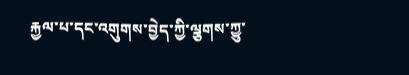རྐྱལ་པ་དང་འགུགས་བྱེད་ཀྱི་ལྕགས་ཀྱུ་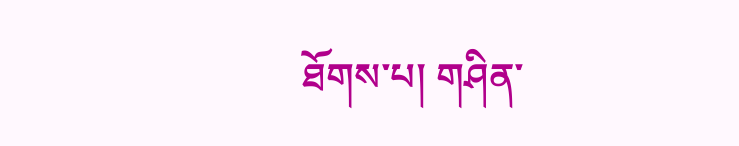ཐོགས་པ། གཤིན་